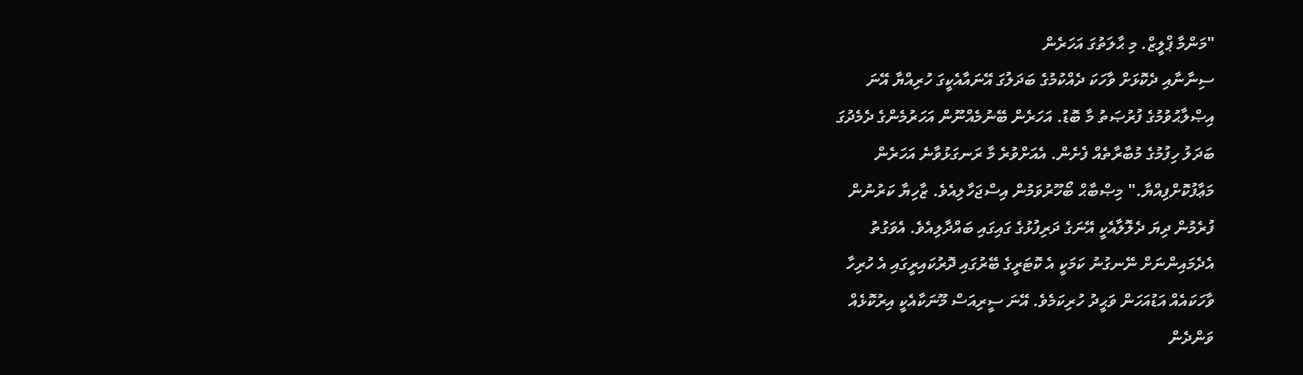"މަންމާ ޕްލީޒް. މި ޙާލަތުގަ އަހަރެން
ސިނާނާއި ދެކޮޅަށް ވާހަކަ ދެއްކުމުގެ ބަދަލުގަ އޭނައާއެކީގަ ހުރިއްޔާ އޭނަ
އިޞްލާޙުވުމުގެ ފުރުޞަތު މާ ބޮޑު. އަހަރެން ބޭނުމެއްނޫން އަހަރުމެންގެ ދެމެދުގަ
ބަދަލު ހިފުމުގެ މުބާރާތެއް ފެށެން. އެއަށްވުރެ މާ ރަނގަޅުވާނެ އަހަރެން
މަޢާފުކޮށްފިއްޔާ." މިޞްބާޙް ބޯހޫރުވަމުން އިސްޖަހާލިއެވެ. ޒާހިޔާ ކަރުނުން
ފުރެމުން ދިޔަ ދެލޮލާއެކީ އޭނަގެ ދަރިފުޅުގެ ގައިގައި ބައްދާލިއެވެ. އެވަގުތު
އެދެމައިންނަށް ނޭނގުނު ކަމަކީ އެ ކޮޓަރީގެ ބޭރުގައި ދޮރުކައިރީގައި އެ ހުރިހާ
ވާހަކައެއް އަޑުއަހަން ވަޙީދު ހުރިކަމެވެ. އޭނަ ސީރިއަސް މޫނަކާއެކީ އިރުކޮޅެއް
ވަންދެން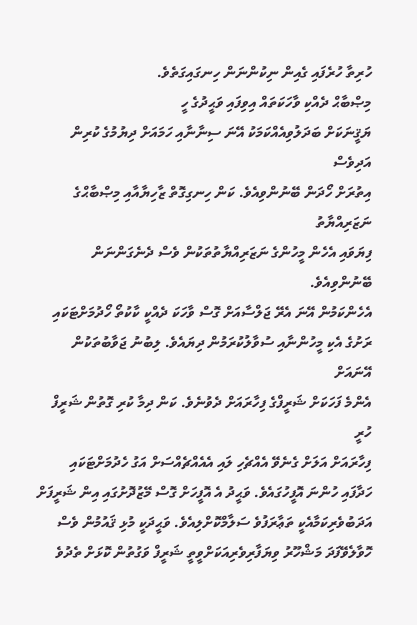ހުރިތާ ހުރެފައި ގެއިން ނިކުންނަން ހިނގައިގަތެވެ.
މިޞްބާޙް ދެއްކި ވާހަކަތައް އިވިފައި ވަޙީދުގެ ހީ
ޔަޤީނަކަށް ބަދަލުވިއެއްކަމަކު އޭނަ ސިނާނާއި ހަމައަށް ދިޔުމުގެ ކުރިން އަދިވެސް
އިތުރަށް ހޯދަން ބޭނުންވިއެވެ. ކަން ހިނގިގޮތް ޒާހިޔާއާއި މިޞްބާޙްގެ ނަޒަރިއްޔާތު
ފިޔަވައި އެހެން މީހުންގެ ނަޒަރިއްޔާތުތަކުން ވެސް ދެނެގަންނަން ބޭނުންވިއެވެ.
އެހެންކަމުން އޭނަ އެރޭ ޖަލްސާއަށް ގޮސް ވާހަކަ ދެއްކީ ކާކުތޯ ހޯދުމަށްޓަކައި
ރަށުގެ އެކި މީހުންނާއި ސުވާލުކުރަމުން ދިޔައެވެ. ލިބުނު ޖަވާބުތަކުން އޭނައަށް
އެންމެ ފަހަކަށް ޝަރީފްގެ ފިހާރައަށް ދެވުނެވެ. ކަން ދިމާ ކުރި ގޮތުން ޝަރީފް ހުރީ
ފިހާރައަށް އަލަށް ގެނެވޭ އެއްޗެހި ލައި އެއެއްޗެއްސަށް އަގު ހެދުމަށްޓަކައި
ހަދާފައި ހުންނަ އޮފީހުގައެވެ. ވަޙީދު އެ އޮފީހަށް ގޮސް މޭޒުދޮށުގައި އިން ޝަރީފަށް
އަދަބުވެރިކަމާއެކީ ތަޢާރަފުވެ ސަލާމްކޮށްލިއެވެ. ވަޙީދަކީ މުޅި ޤައުމުން ވެސް
ހޮވާލެވޭފަދަ މަޝްހޫރު ވިޔަފާރިވެރިއަކަށްވީތީ ޝަރީފް ވަގުތުން ކޮޅަށް ތެދުވެ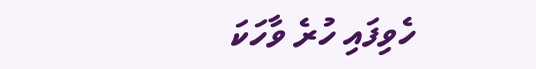ހެވިފައި ހުރެ ވާހަކަ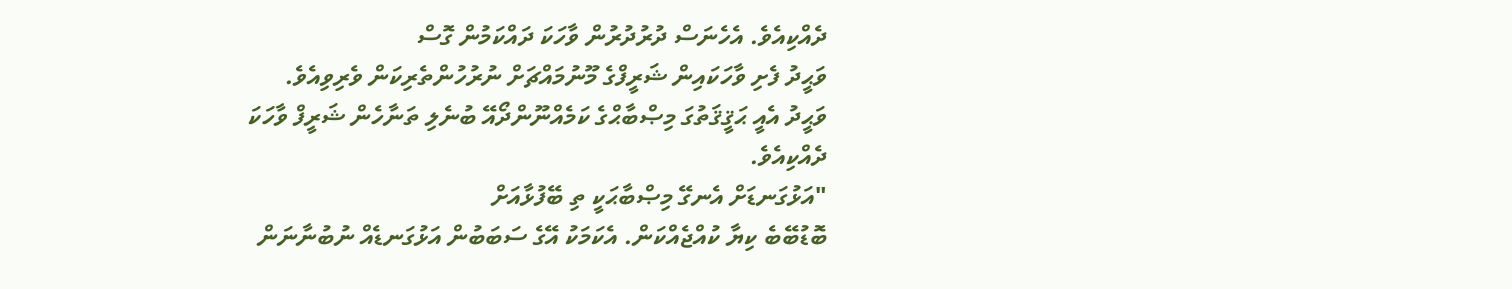ދެއްކިއެވެ. އެހެނަސް ދުރުދުރުން ވާހަކަ ދައްކަމުން ގޮސް
ވަޙީދު ފެށި ވާހަކައިން ޝަރީފްގެ މޫނުމައްޗަށް ނުރުހުންތެރިކަން ވެރިވިއެވެ.
ވަޙީދު އެއީ ޙަޤީޤަތުގަ މިޞްބާޙްގެ ކަމެއްނޫންދޯއޭ ބުނެލި ތަނާހެން ޝަރީފް ވާހަކަ
ދެއްކިއެވެ.
"އަޅުގަނޑަށް އެނގޭ މިޞްބާޙަކީ ތި ބޭފުޅާއަށް
ބޮޑުބޭބެ ކިޔާ ކުއްޖެއްކަން. އެކަމަކު އޭގެ ސަބަބުން އަޅުގަނޑެއް ނުބުނާނަން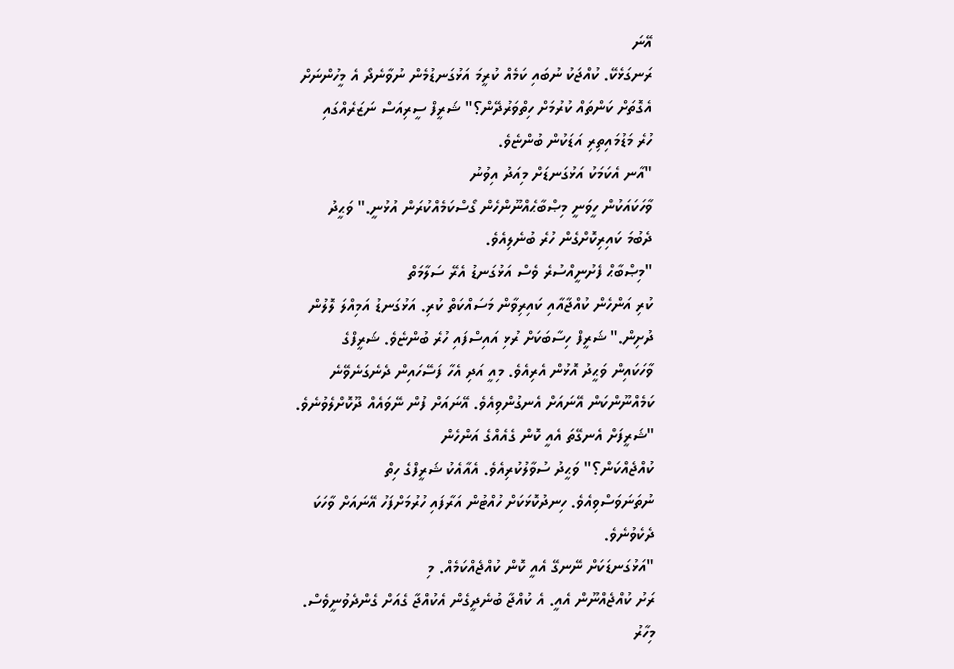އޭނަ
ރަނގަޅެކޭ. ކުއްޖަކު ނުބައި ކަމެއް ކުރީމަ އަޅުގަނޑުމެން ނުވާނެދޯ އެ މީހުންނަށް
އެގޮތަށް ކަންތައް ކުރުމަށް ހިތްވަރުދޭން؟" ޝަރީފް ސީރިއަސް ނަޒަރެއްގައި
ހުރެ މަޑުމައިތިރި އަޑަކުން ބުންޏެވެ.
"އާނ އެކަމަކު އަޅުގަނޑަށް މިއަދު އިވުނު
ވާހަކައަކުން ހީވަނީ މިޞްބާޙެއްނޫންހެން ގޯސްކަމެއްކުރަން އުޅުނީ." ވަޙީދު
ދެބުމަ ކައިރިކޮށްގެން ހުރެ ބުނެލިއެވެ.
"މިޞްބާޙް ފެށުނީއްސުރެ ވެސް އަޅުގަނޑު އެރޭ ސަލާމަތް
ކުރި އަންހެން ކުއްޖާއާއި ކައިރިވާން މަސައްކަތް ކުރި. އަޅުގަނޑު އަމިއްލަ ލޮލުން
ދުށިން." ޝަރީފް ހިސާބަކަށް ރުޅި އައިސްފައި ހުރެ ބުންޏެވެ. ޝަރީފްގެ
ވާހަކައިން ވަޙީދު އޮޅުން އެރިއެވެ. މިއީ އަދި އެހާ ފަސޭހައިން ދެނެގަނެވޭނެ
ކަމެއްނޫންކަން އޭނައަށް އެނގުންވިއެވެ. އޭނައަށް ފުން ނޭވައެއް ދޫކޮށްލެވުނެވެ.
"ޝަރީފަށް އެނގޭތަ އެއީ ކޮން ގެއެއްގެ އަންހެން
ކުއްޖެއްކަން؟" ވަޙީދު ސުވާލުކުރިއެވެ. އެއާއެކު ޝަރީފްގެ ހިތް
ނުތަނަވަސްވިއެވެ. ހިނދުކޮޅަކަށް ހުއްޓުން އަރާފައި ހުރުމަށްފަހު އޭނައަށް ވާހަކަ
ދެކެވުނެވެ.
"އަޅުގަނޑަކަށް ނޭނގޭ އެއީ ކޮން ކުއްޖެއްކަމެއް. މި
ރަށު ކުއްޖެއްނޫން އެއީ. އެ ކުއްޖާ ބުނެދީގެން އެކުއްޖާ ގެއަށް ގެންދެވުނީވެސް.
މިހާރު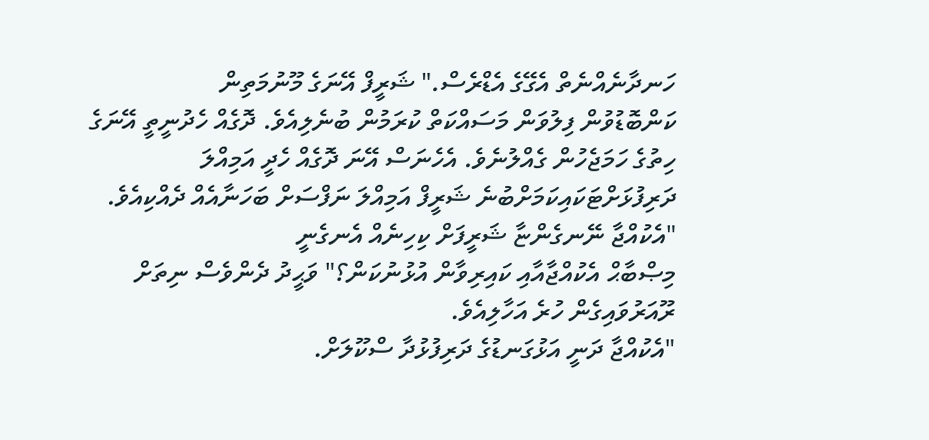ހަނދާނެއްނެތް އެގޭގެ އެޑްރެސް." ޝަރީފް އޭނަގެ މޫނުމަތިން
ކަންބޮޑުވުން ފިލުވަން މަސައްކަތް ކުރަމުން ބުނެލިއެވެ. ދޮގެއް ހެދުނީތީ އޭނަގެ
ހިތުގެ ހަމަޖެހުން ގެއްލުނެވެ. އެހެނަސް އޭނަ ދޮގެއް ހެދީ އަމިއްލަ
ދަރިފުޅަށްޓަކައިކަމަށްބުނެ ޝަރީފް އަމިއްލަ ނަފްސަށް ބަހަނާއެއް ދެއްކިއެވެ.
"އެކުއްޖާ ނޭނގެންޏާ ޝަރީފަށް ކިހިނެއް އެނގެނީ
މިޞްބާޙް އެކުއްޖާއާއި ކައިރިވާން އުޅުނުކަން؟" ވަޙީދު ދެންވެސް ނިތަށް
ރޫއަރުވައިގެން ހުރެ އަހާލިއެވެ.
"އެކުއްޖާ ދަނީ އަޅުގަނޑުގެ ދަރިފުޅުދާ ސްކޫލަށް.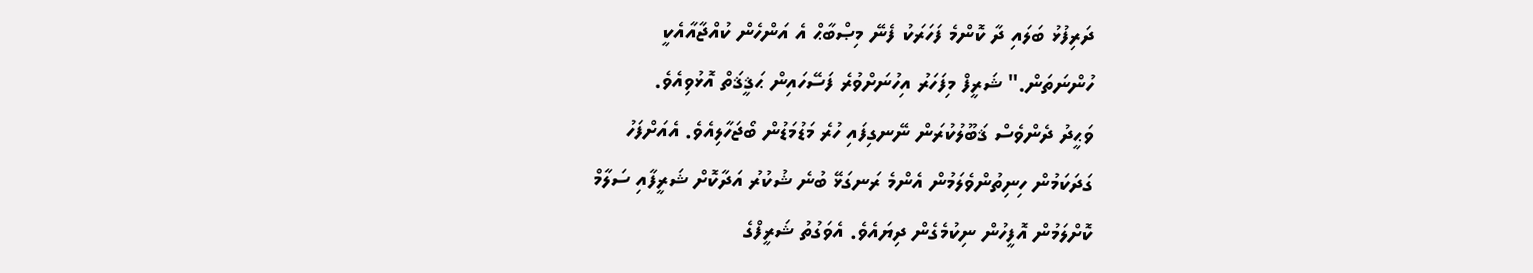ދަރިފުޅު ބަލައި ދާ ކޮންމެ ފަހަރަކު ފެނޭ މިޞްބާޙް އެ އަންހެން ކުއްޖާއާއެކީ
ހުންނަތަން." ޝަރީފް މިފަހަރު އިހުނަށްވުރެ ފަސޭހައިން ޙަޤީޤަތް އޮޅުވިއެވެ.
ވަޙީދު ދެންވެސް ޤަބޫލުކުރަން ނޭނގިފައި ހުރެ މަޑުމަޑުން ބޯޖަހާލިއެވެ. އެއަށްފަހު
ގަދަކަމުން ހިނިތުންވެލަމުން އެންމެ ރަނގަޅޭ ބުނެ ޝުކުރު އަދާކޮށް ޝަރީފާއި ސަލާމް
ކޮށްލަމުން އޮފީހުން ނިކުމެގެން ދިޔައެވެ. އެވަގުތު ޝަރީފްގެ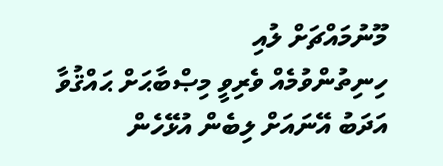މޫނުމައްޗަށް ލުއި
ހިނިތުންވުމެއް ވެރިވީ މިޞްބާޙަށް ޙައްޤުވާ އަދަބު އޭނައަށް ލިބެން އުޅޭހެން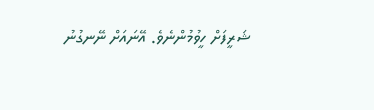ޝަރީފަށް ހީވުމުންނެވެ. އޭނައަށް ނޭނގުނު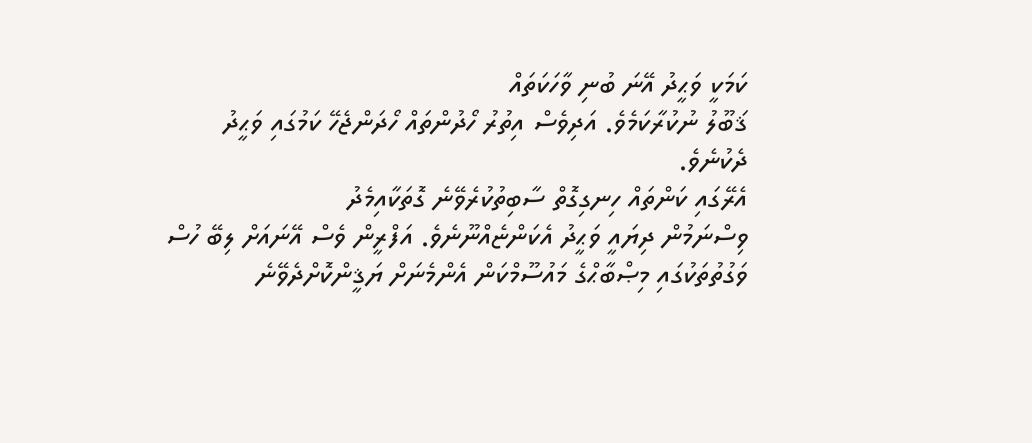ކަމަކީ ވަޙީދު އޭނަ ބުނި ވާހަކަތައް
ޤަބޫލު ނުކުރާކަމެވެ. އަދިވެސް އިތުރު ހޯދުންތައް ހޯދަންޖެހޭ ކަމުގައި ވަޙީދު
ދެކުނެވެ.
އެރޭގައި ކަންތައް ހިނގިގޮތް ސާބިތުކުރެވޭނެ ގޮތަކާއިމެދު
ވިސްނަމުން ދިޔައީ ވަޙީދު އެކަންޏެއްނޫނެވެ. އަފްރީން ވެސް އޭނައަށް ލިބޭ ހުސް
ވަގުތުތަކުގައި މިޞްބާޙްގެ މައުސޫމްކަން އެންމެނަށް ޔަޤީންކޮށްދެވޭނެ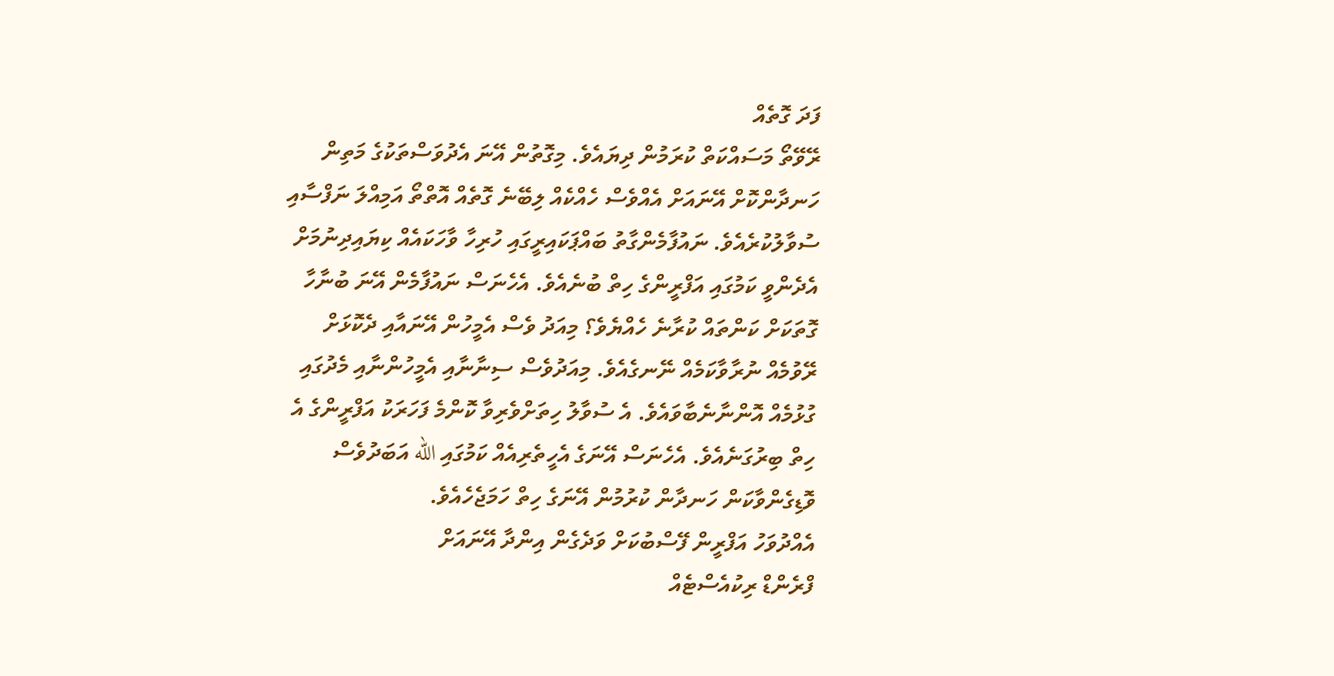ފަދަ ގޮތެއް
ރޭވޭތޯ މަސައްކަތް ކުރަމުން ދިޔައެވެ. މިގޮތުން އޭނަ އެދުވަސްތަކުގެ މަތިން
ހަނދާންކޮށް އޭނައަށް އެއްވެސް ހެއްކެއް ލިބޭނެ ގޮތެއް އޮތްތޯ އަމިއްލަ ނަފްސާއި
ސުވާލުކުރެއެވެ. ނައުފާމެންގާތު ބައްޕަކައިރީގައި ހުރިހާ ވާހަކައެއް ކިޔައިދިނުމަށް
އެދެންވީ ކަމުގައި އަފްރީންގެ ހިތް ބުނެއެވެ. އެހެނަސް ނައުފާމެން އޭނަ ބުނާހާ
ގޮތަކަށް ކަންތައް ކުރާނެ ހެއްޔެވެ؟ މިއަދު ވެސް އެމީހުން އޭނައާއި ދެކޮޅަށް
ރޭވުމެއް ނުރާވާކަމެއް ނޭނގެއެވެ. މިއަދުވެސް ސިނާނާއި އެމީހުންނާއި މެދުގައި
ގުޅުމެއް އޮންނާނެބާވައެވެ. އެ ސުވާލު ހިތަށްވެރިވާ ކޮންމެ ފަހަރަކު އަފްރީންގެ އެ
ހިތް ބިރުގަނެއެވެ. އެހެނަސް އޭނަގެ އެހީތެރިއެއް ކަމުގައި الله އަބަދުވެސް
ވޮޑިގެންވާކަން ހަނދާން ކުރުމުން އޭނަގެ ހިތް ހަމަޖެހެއެވެ.
އެއްދުވަހު އަފްރީން ފޭސްބުކަށް ވަދެގެން އިންދާ އޭނައަށް
ފްރެންޑް ރިކުއެސްޓެއް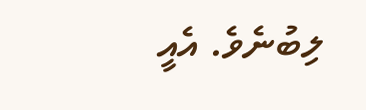ލިބުނެވެ. އެއީ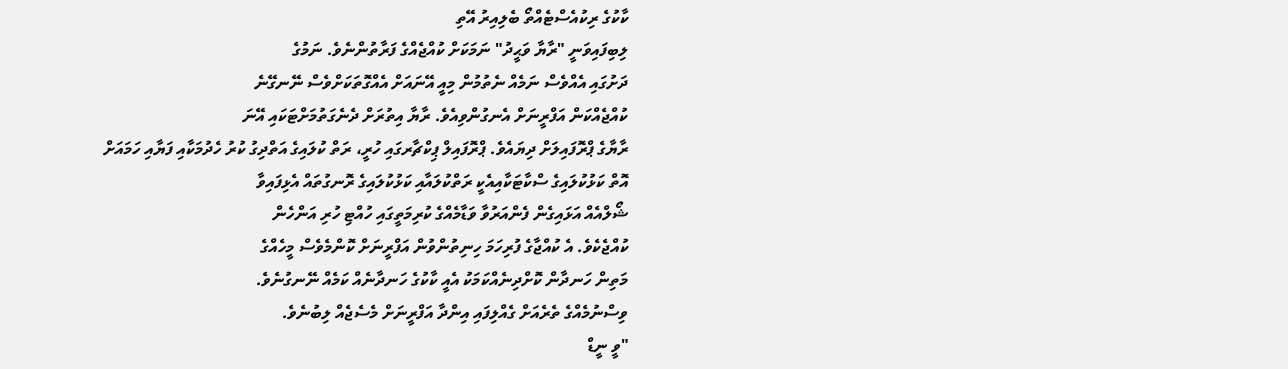ކާކުގެ ރިކުއެސްޓެއްތޯ ބެލިއިރު އޭތި
ލިބިފައިވަނީ "ރާޔާ ވަޙީދު" ނަމަކަށް ކުއްޖެއްގެ ފަރާތުންނެވެ. ނަމުގެ
ދަށުގައި އެއްވެސް ނަމެއް ނެތުމުން މިއީ އޭނައަށް އެއްގޮތަކަށްވެސް ނޭނގޭނެ
ކުއްޖެއްކަން އަފްރީނަށް އެނގުންވިއެވެ. ރާޔާ އިތުރަށް ދެނެގަތުމަށްޓަކައި އޭނަ
ރާޔާގެ ޕްރޮފައިލަށް ދިޔައެވެ. ޕްރޮފައިލް ޕިކްޗާރގައި ހުރީ، ރަތް ކުލައިގެ އަތްދިގު ކުރު ހެދުމަކާއި ފަޔާއި ހަމައަށް
އޮތް ކަޅުކުލައިގެ ސްކާޓަކާއިއެކީ ރަތްކުލައާއި ކަޅުކުލައިގެ ރޮނގުތައް އެޅިފައިވާ
ޝޯލްއެއް އަޅައިގެން ފެންއަރުވާ ވަޑާމެއްގެ ކުރިމަތީގައި ހުއްޓި ހުރި އަންހެން
ކުއްޖެކެވެ. އެ ކުއްޖާގެ ފުރިހަމަ ހިނިތުންވުން އަފްރީނަށް ކޮންމެވެސް މީހެއްގެ
މަތިން ހަނދާން ކޮށްދިނެއްކަމަކު އެއީ ކާކުގެ ހަނދާނެއް ކަމެއް ނޭނގުނެވެ.
ވިސްނުމެއްގެ ތެރެއަށް ގެއްލިފައި އިންދާ އަފްރީނަށް މެސެޖެއް ލިބުނެވެ.
"ވީ ނީޑް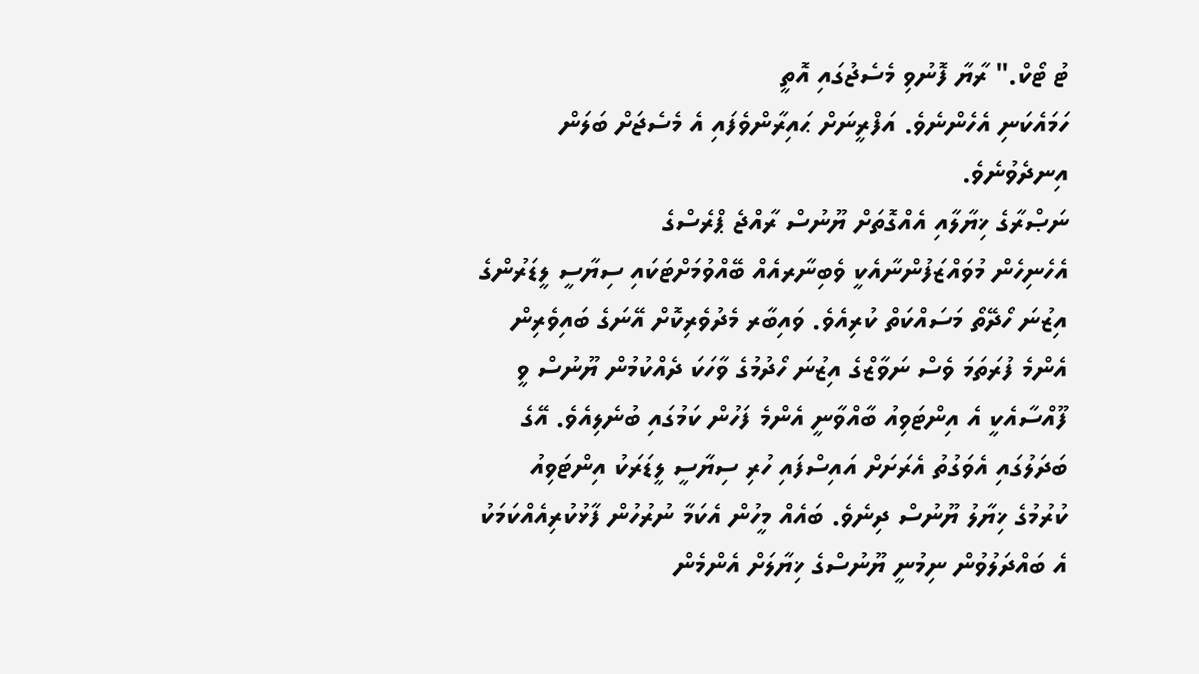ޓު ޓޯކް." ރާޔާ ފޮނުވި މެސެޖުގައި އޮތީ
ހަމައެކަނި އެހެންނެވެ. އަފްރީނަށް ޙައިރާންވެފައި އެ މެސެޖަށް ބަލަން
އިނދެވުނެވެ.
ނަޞްރާގެ ޚިޔާލާއި އެއްގޮތަށް ޔޫނުސް ރާއްޖެ ޕްރެސްގެ
އެހެނިހެން މުވައްޒަފުންނާއެކީ ވެބިނާރއެއް ބޭއްވުމަށްޓަކައި ސިޔާސީ ލީޑަރުންގެ
އިޒުނަ ހޯދޭތޯ މަސައްކަތް ކުރިއެވެ. ވައިބާރ މެދުވެރިކޮށް އޭނަގެ ބައިވެރިން
އެންމެ ފުރަތަމަ ވެސް ނަވާޒްގެ އިޒުނަ ހޯދުމުގެ ވާހަކަ ދެއްކުމުން ޔޫނުސް ވީ
ފޫއްސާއެކީ އެ އިންޓަވިއު ބާއްވާނީ އެންމެ ފަހުން ކަމުގައި ބުނެލިއެވެ. އޭގެ
ބަދަލުގައި އެވަގުތު އެރަށަށް އައިސްފައި ހުރި ސިޔާސީ ލީޑަރަކު އިންޓަވިއު
ކުރުމުގެ ޚިޔާލު ޔޫނުސް ދިނެވެ. ބައެއް މީހުން އެކަމާ ނުރުހުން ފާޅުކުރިއެއްކަމަކު
އެ ބައްދަލުވުން ނިމުނީ ޔޫނުސްގެ ޚިޔާލަށް އެންމެން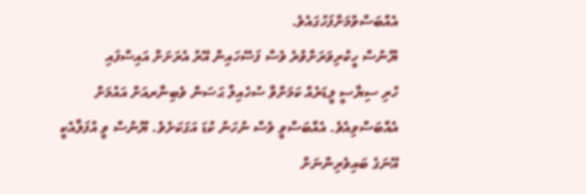އެއްބަސްވުމަށްފަހުގައެވެ.
ޔޫނުސް ހީކުރިވަރަށްވުރެ ވެސް ފަސޭހައިން އޭރު އެރަށަށް އައިސްފައި
ހުރި ސިޔާސީ ލީޑަރެއް ކަމަށްވާ ސުހެއިލް ޙަސަން ވެބިނާރއަށް އައުމަށް
އެއްބަސްވިއެވެ. އެއްބަސްވީ ވެސް ނުހަނު ކުޑަ އަގަކަށެވެ. ޔޫނުސް ވީ އުފަލާއެކީ
އޭނަގެ ބައިވެރިންނަށް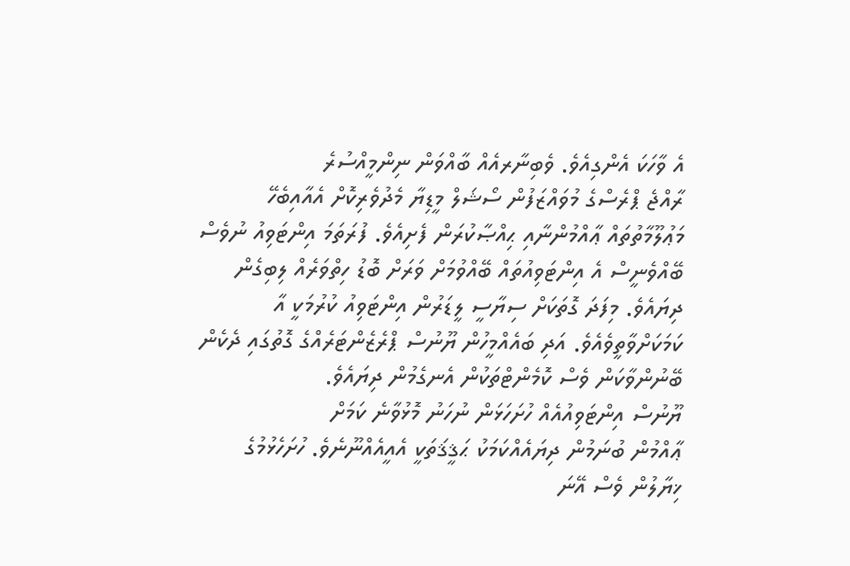އެ ވާހަކަ އެންގިއެވެ. ވެބިނާރއެއް ބާއްވަން ނިންމީއްސުރެ
ރާއްޖެ ޕްރެސްގެ މުވައްޒަފުން ސޯޝަލް މީޑިޔާ މެދުވެރިކޮށް އެއާއިބެހޭ
މަޢުލޫމާތުތައް ޢާއްމުންނާއި ޙިއްޞާކުރަން ފެށިއެވެ. ފުރަތަމަ އިންޓަވިއު ނުވެސް
ބޭއްވެނީސް އެ އިންޓަވިއުތައް ބޭއްވުމަށް ވަރަށް ބޮޑު ހިތްވަރެއް ލިބިގެން
ދިޔައެވެ. މިފަދަ ގޮތަކަށް ސިޔާސީ ލީޑަރުން އިންޓަވިއު ކުރުމަކީ އާ
ކަމަކަށްވާތީވެއެވެ. އަދި ބައެއްމީހުން ޔޫނުސް ޕްރެޒެންޓަރެއްގެ ގޮތުގައި ދެކެން
ބޭނުންވާކަން ވެސް ކޮމެންޓްތަކުން އެނގެމުން ދިޔައެވެ.
ޔޫނުސް އިންޓަވިއުއެއް ހުށަހަޅަން ނުހަނު މޮޅުވާނެ ކަމަށް
ޢާއްމުން ބުނަމުން ދިޔައެއްކަމަކު ޙަޤީޤަތަކީ އެއީއެއްނޫނެވެ. ހުށަހެޅުމުގެ
ޚިޔާލުން ވެސް އޭނަ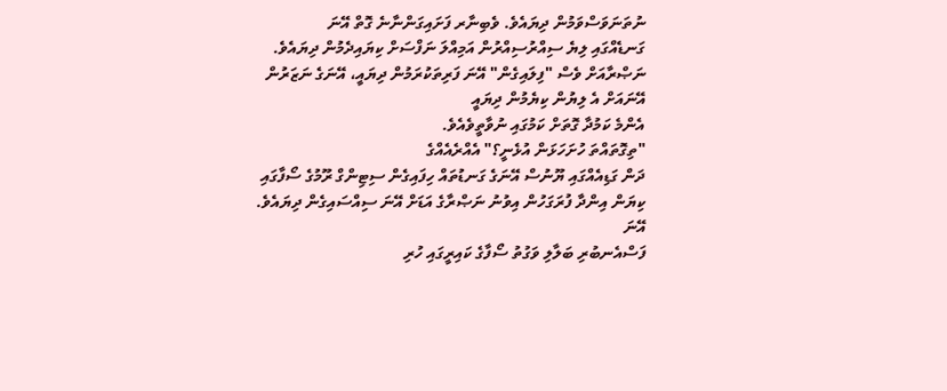ނުތަނަވަސްވަމުން ދިޔައެވެ. ވެބިނާރ ފަށައިގަންނާނެ ގޮތް އޭނަ
ގަނޑެއްގައި ލިޔެ ސިއްރުސިއްރުން އަމިއްލަ ނަފްސަށް ކިޔައިދެމުން ދިޔައެވެ.
ނަޞްރާއަށް ވެސް "ފިލައިގެން" އޭނަ ފަރިތަކުރަމުން ދިޔައީ، އޭނަގެ ނަޒަރުން އޭނައަށް އެ ލިޔުން ކިޔެމުން ދިޔައީ
އެންމެ ކަމުދާ ގޮތަށް ކަމުގައި ނުވާތީވެއެވެ.
"ތިގޮތައްތަ ހުށަހަޅަން އުޅެނީ؟" އެއްރެއެއްގެ
ދަން ގަޑިއެއްގައި ޔޫނުސް އޭނަގެ ގަނޑުތައް ހިފައިގެން ސިޓިންގް ރޫމުގެ ސޯފާގައި
ކިޔަން އިންދާ ފުރަގަހުން އިވުނު ނަޞްރާގެ އަޑަށް އޭނަ ސިއްސައިގެން ދިޔައެވެ. އޭނަ
ފަސްއެނބުރި ބަލާލި ވަގުތު ސޯފާގެ ކައިރީގައި ހުރި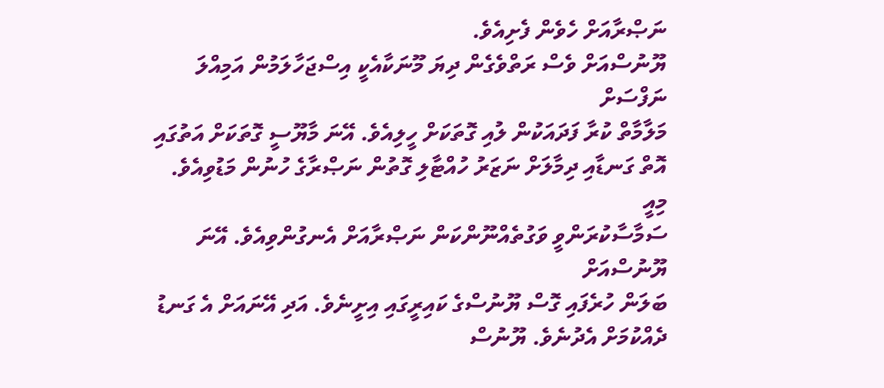ނަޞްރާއަށް ހެވެން ފެށިއެވެ.
ޔޫނުސްއަށް ވެސް ރަތްވެގެން ދިޔަ މޫނަކާއެކީ އިސްޖަހާލަމުން އަމިއްލަ ނަފްސަށް
މަލާމާތް ކުރާ ފަދައަކުން ލުއި ގޮތަކަށް ހީލިއެވެ. އޭނަ މާޔޫސީ ގޮތަކަށް އަތުގައި
އޮތް ގަނޑާއި ދިމާލަށް ނަޒަރު ހުއްޓާލި ގޮތުން ނަޞްރާގެ ހުނުން މަޑުވިއެވެ. މިއީ
ސަމާސާކުރަންވީ ވަގުތެއްނޫންކަން ނަޞްރާއަށް އެނގުންވިއެވެ. އޭނަ ޔޫނުސްއަށް
ބަލަން ހުރެފައި ގޮސް ޔޫނުސްގެ ކައިރީގައި އިށީނެވެ. އަދި އޭނައަށް އެ ގަނޑު
ދެއްކުމަށް އެދުނެވެ. ޔޫނުސް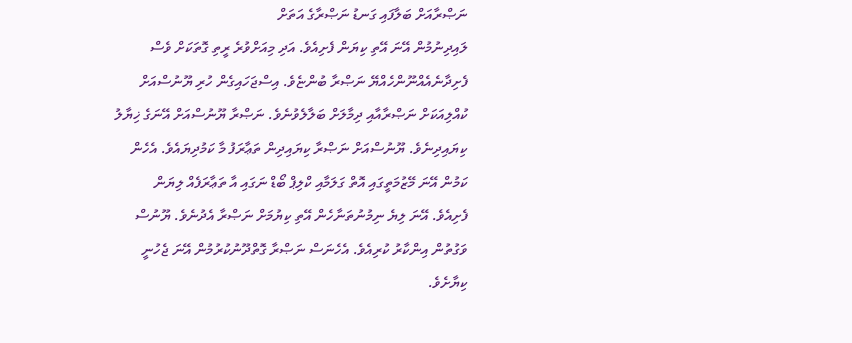ނަޞްރާއަށް ބަލާފައި ގަނޑު ނަޞްރާގެ އަތަށް
ލައިދިނުމުން އޭނަ އޭތި ކިޔަން ފެށިއެވެ. އަދި މިއަށްވުރެ ރީތި ގޮތަކަށް ވެސް
ފެށިދާނެއެއްނޫންހެއްޔޭ ނަޞްރާ ބުންޏެވެ. އިސްޖަހައިގެން ހުރި ޔޫނުސްއަށް
ކުއްލިއަކަށް ނަޞްރާއާއި ދިމާލަށް ބަލާލެވުނެވެ. ނަޞްރާ ޔޫނުސްއަށް އޭނަގެ ޚިޔާލު
ކިޔައިދިނެވެ. ޔޫނުސްއަށް ނަޞްރާ ކިޔައިދިން ތަޢާރަފު މާ ކަމުދިޔައެވެ. އެހެން
ކަމުން އޭނަ މޭޒުމަތީގައި އޮތް ގަލަމާއި ކްލިޕް ބޯޑް ނަގައި އާ ތަޢާރަފެއް ލިޔަން
ފެށިއެވެ. އޭނަ ލިޔެ ނިމުނުތަނާހެން އޭތި ކިޔުމަށް ނަޞްރާ އެދުނެވެ. ޔޫނުސް
ވަގުތުން އިންކާރު ކުރިއެވެ. އެހެނަސް ނަޞްރާ ގޮތްދޫނުކުރުމުން އޭނަ ޖެހުނީ
ކިޔާށެވެ.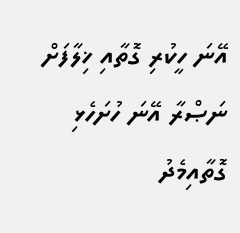އޭނަ ހީކުރި ގޮތާއި ޚިލާފަށް ނަޞްރާ އޭނަ ހުށަހެޅި ގޮތާއިމެދު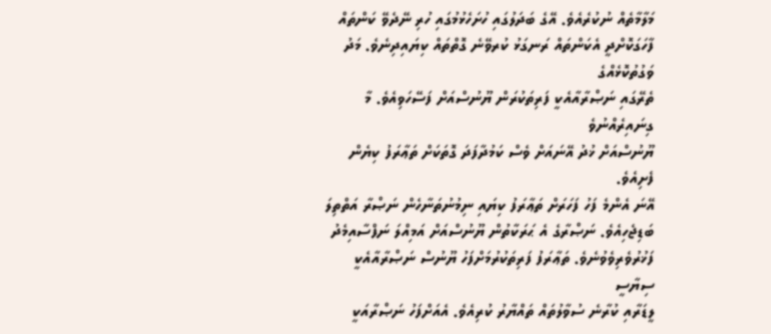މަލާމާތެއް ނުކުރެއެވެ. އޭގެ ބަދަލުގައި ހުށަހެޅުމުގައި ހުރި ނޭދެވޭ ކަންތައް
ފާހަގަކޮށްދީ އެކަންތައް ރަނގަޅު ކުރވޭނެ ގޮތްތައް ކިޔައިދިނެވެ. މަދު ވަގުތުކޮޅެއްގެ
ތެރޭގައި ނަޞްރާއާއެކީ ފަރިތަކުރަން ޔޫނުސްއަށް ފަސޭހަވިއެވެ. މާ ގިނައިރެއްނުވެ
ޔޫނުސްއަށް ޚުދު އޭނައަށް ވެސް ކަމުދާފަދަ ގޮތަކަށް ތަޢާރަފު ކިޔެން ފެށިއެވެ.
އޭނަ އެންމެ ފަހު ފަހަރަށް ތަޢާރަފު ކިޔައި ނިމުނުތަނާހެން ނަޞްރާ އަތްތިލަ
ބަޑިޖެހިއެވެ. ނަޞްރާގެ އެ ޙަރަކާތުން ޔޫނުސްއަށް އަމިއްލަ ނަފްސާއިމެދު
ފަޚުރުވެރިވެވުނެވެ. ތަޢާރަފު ފަރިތަކުރުމަށްފަހު ޔޫނުސް ނަޞްރާއާއެކީ ސިޔާސީ
ލީޑަރާއި ކުރާނެ ސުވާލުތައް ތައްޔާރު ކުރިއެވެ. އެއަށްފަހު ނަޞްރާއަކީ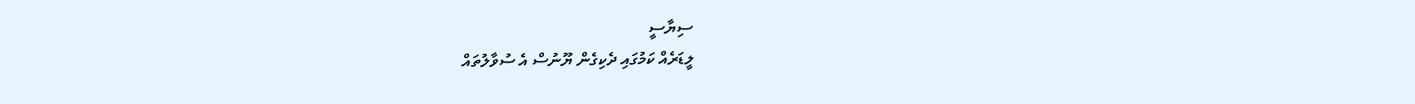ސިޔާސީ
ލީޑަރެއް ކަމުގައި ދެކިގެން ޔޫނުސް އެ ސުވާލުތައް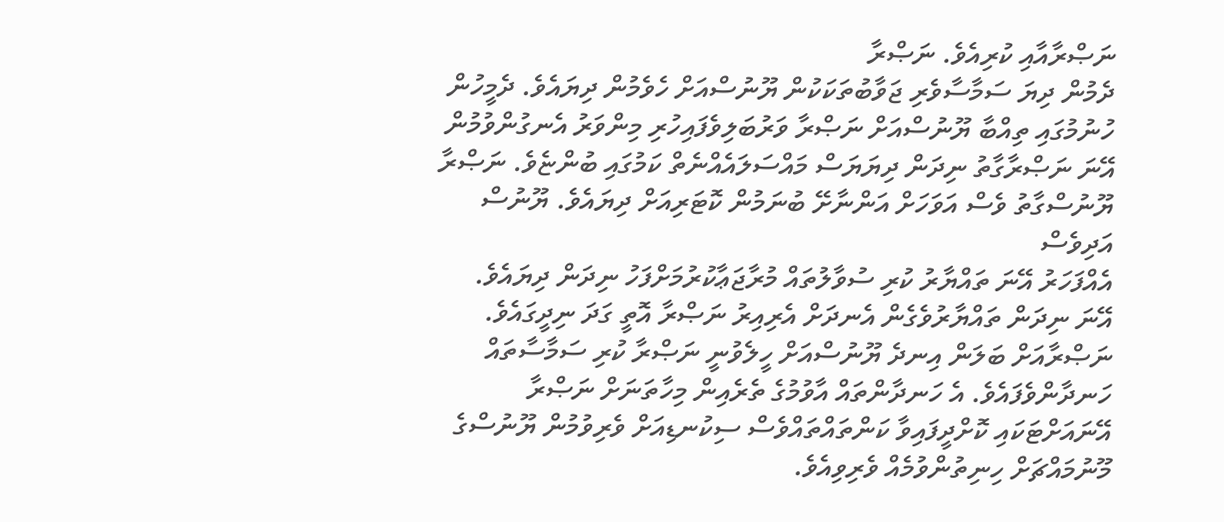ނަޞްރާއާއި ކުރިއެވެ. ނަޞްރާ
ދެމުން ދިޔަ ސަމާސާވެރި ޖަވާބުތަކަކުން ޔޫނުސްއަށް ހެވެމުން ދިޔައެވެ. ދެމީހުން
ހުނުމުގައި ތިއްބާ ޔޫނުސްއަށް ނަޞްރާ ވަރުބަލިވެފައިހުރި މިންވަރު އެނގުންވުމުން
އޭނަ ނަޞްރާގާތު ނިދަން ދިޔަޔަސް މައްސަލައެއްނެތް ކަމުގައި ބުންޏެވެ. ނަޞްރާ
ޔޫނުސްގާތު ވެސް އަވަހަށް އަންނާށޭ ބުނަމުން ކޮޓަރިއަށް ދިޔައެވެ. ޔޫނުސް އަދިވެސް
އެއްފަހަރު އޭނަ ތައްޔާރު ކުރި ސުވާލުތައް މުރާޖަޢާކުރުމަށްފަހު ނިދަން ދިޔައެވެ.
އޭނަ ނިދަން ތައްޔާރުވެގެން އެނދަށް އެރިއިރު ނަޞްރާ އޮތީ ގަދަ ނިދީގައެވެ.
ނަޞްރާއަށް ބަލަން އިނދެ ޔޫނުސްއަށް ހީލެވުނީ ނަޞްރާ ކުރި ސަމާސާތައް
ހަނދާންވެފައެވެ. އެ ހަނދާންތައް އާވުމުގެ ތެރެއިން މިހާތަނަށް ނަޞްރާ
އޭނައަށްޓަކައި ކޮށްދީފައިވާ ކަންތައްތައްވެސް ސިކުނޑިއަށް ވެރިވުމުން ޔޫނުސްގެ
މޫނުމައްޗަށް ހިނިތުންވުމެއް ވެރިވިއެވެ.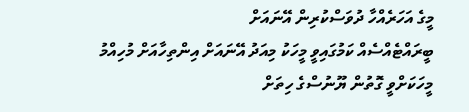މީގެ އަހަރެއްހާ ދުވަސްކުރިން އޭނައަށް
ބީރައްޓެއްސެއް ކަމުގައިވީ މީހަކު މިއަދު އޭނައަށް އިންތިހާއަށް މުހިއްމު
މީހަކަށްވީ ގޮތުން ޔޫނުސްގެ ހިތަށް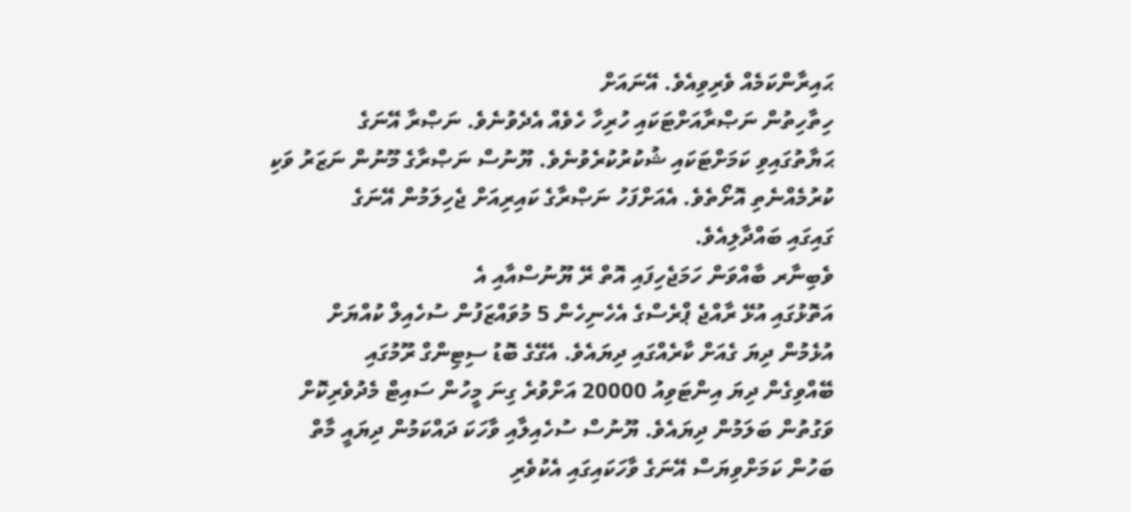ޙައިރާންކަމެއް ވެރިވިއެވެ. އޭނައަށް
ހިތާހިތުން ނަޞްރާއަށްޓަކައި ހުރިހާ ހެވެއް އެދެވުނެވެ. ނަޞްރާ އޭނަގެ
ޙަޔާތުގައިވި ކަމަށްޓަކައި ޝުކުރުކުރެވުނެވެ. ޔޫނުސް ނަޞްރާގެ މޫނުން ނަޒަރު ވަކި
ކުރުމެއްނެތި އޮށޯތެވެ. އެއަށްފަހު ނަޞްރާގެ ކައިރިއަށް ޖެހިލަމުން އޭނަގެ
ގައިގައި ބައްދާލިއެވެ.
ވެބިނާރ ބާއްވަން ހަމަޖެހިފައި އޮތް ރޭ ޔޫނުސްއާއި އެ
އަތޮޅުގައި އުޅޭ ރާއްޖެ ޕްރެސްގެ އެހެނިހެން 5 މުވައްޒަފުން ސުހެއިލް ކުއްޔަށް
އުޅެމުން ދިޔަ ގެއަށް ކާރެއްގައި ދިޔައެވެ. އެގޭގެ ބޮޑު ސިޓިންގް ރޫމުގައި
ބޭއްވިގެން ދިޔަ އިންޓަވިއު 20000 އަށްވުރެ ގިނަ މީހުން ސައިޓް މެދުވެރިކޮށް
ވަގުތުން ބަލަމުން ދިޔައެވެ. ޔޫނުސް ސުހެއިލާއި ވާހަކަ ދައްކަމުން ދިޔައީ މާތް
ބަހުން ކަމަށްވިޔަސް އޭނަގެ ވާހަކައިގައި އެކުވެރި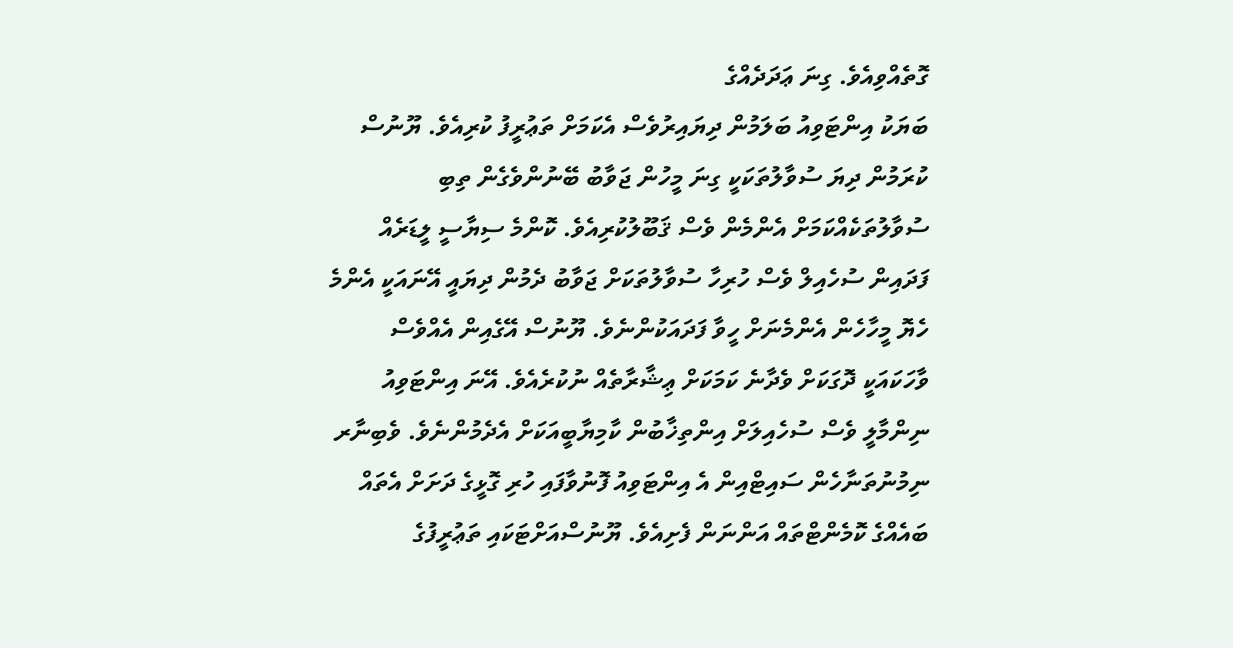ގޮތެއްވިއެވެ. ގިނަ ޢަދަދެއްގެ
ބަޔަކު އިންޓަވިއު ބަލަމުން ދިޔައިރުވެސް އެކަމަށް ތަޢުރީފު ކުރިއެވެ. ޔޫނުސް
ކުރަމުން ދިޔަ ސުވާލުތަކަކީ ގިނަ މީހުން ޖަވާބު ބޭނުންވެގެން ތިބި
ސުވާލުތަކެއްކަމަށް އެންމެން ވެސް ޤަބޫލުކުރިއެވެ. ކޮންމެ ސިޔާސީ ލީޑަރެއް
ފަދައިން ސުހެއިލް ވެސް ހުރިހާ ސުވާލުތަކަށް ޖަވާބު ދެމުން ދިޔައީ އޭނައަކީ އެންމެ
ހެޔޮ މީހާހެން އެންމެނަށް ހީވާ ފަދައަކުންނެވެ. ޔޫނުސް އޭގެއިން އެއްވެސް
ވާހަކައަކީ ދޮގަކަށް ވެދާނެ ކަމަކަށް ޢިޝާރާތެއް ނުކުރެއެވެ. އޭނަ އިންޓަވިއު
ނިންމާލީ ވެސް ސުހެއިލަށް އިންތިޚާބުން ކާމިޔާބީއަކަށް އެދެމުންނެވެ. ވެބިނާރ
ނިމުނުތަނާހެން ސައިޓްއިން އެ އިންޓަވިއު ފޮނުވާފައި ހުރި ގޮޅީގެ ދަށަށް އެތައް
ބައެއްގެ ކޮމެންޓްތައް އަންނަން ފެށިއެވެ. ޔޫނުސްއަށްޓަކައި ތަޢުރީފުގެ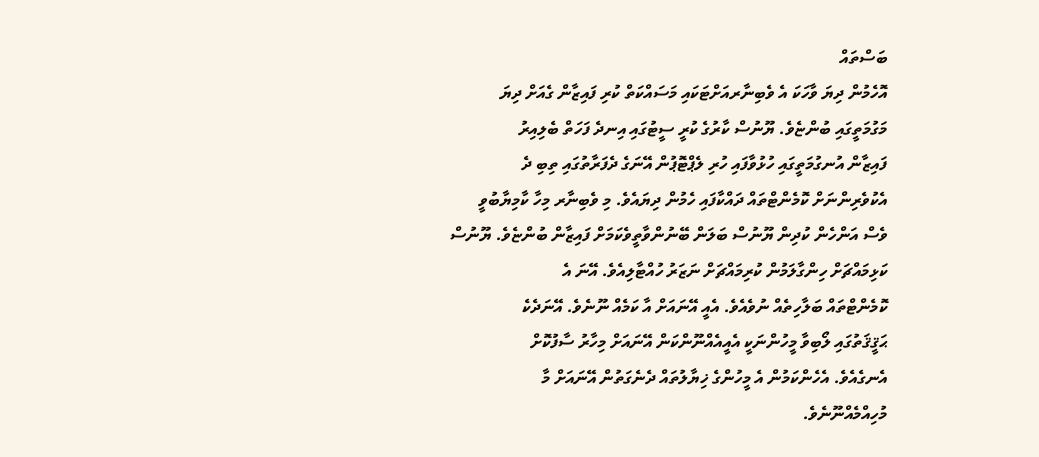ބަސްތައް
އޮހެމުން ދިޔަ ވާހަކަ އެ ވެބިނާރއަށްޓަކައި މަސައްކަތް ކުރި ފައިޒާން ގެއަށް ދިޔަ
މަގުމަތީގައި ބުންޏެވެ. ޔޫނުސް ކާރުގެ ކުރީ ސީޓުގައި އިނދެ ފަހަތް ބެލިއިރު
ފައިޒާން އުނގުމަތީގައި ހުޅުވާފައި ހުރި ލެޕްޓޮޕުން އޭނަގެ ދެފަރާތުގައި ތިބި ދެ
އެކުވެރިންނަށް ކޮމެންޓްތައް ދައްކާފައި ހެމުން ދިޔައެވެ. މި ވެބިނާރ މިހާ ކާމިޔާބުވީ
ވެސް އަންހެން ކުދިން ޔޫނުސް ބަލަން ބޭނުންވާތީވެކަމަށް ފައިޒާން ބުންޏެވެ. ޔޫނުސް
ކަޅިމައްޗަށް ހިންގާލަމުން ކުރިމައްޗަށް ނަޒަރު ހުއްޓާލިއެވެ. އޭނަ އެ
ކޮމެންޓްތައް ބަލާހިތެއް ނުވެއެވެ. އެއީ އޭނައަށް އާ ކަމެއް ނޫނެވެ. އޭނަދެކެ
ޙަޤީޤަތުގައި ލޯބިވާ މީހުންނަކީ އެއީއެއްނޫންކަން އޭނައަށް މިހާރު ސާފުކޮށް
އެނގެއެވެ. އެހެންކަމުން އެ މީހުންގެ ޚިޔާލުތައް ދެނެގަތުން އޭނައަށް މާ
މުހިއްމެއްނޫނެވެ.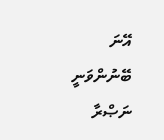އޭނަ ބޭނުންވަނީ ނަޞްރާ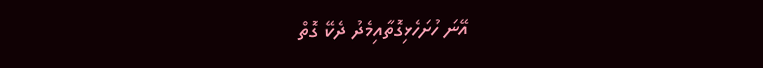އޭނަ ހުށަހެޅިގޮތާއިމެދު ދެކޭ ގޮތް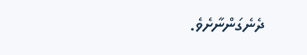ދެނެގަންނާށެވެ.